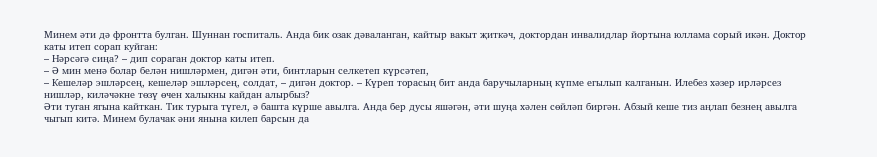Минем әти дә фронтта булган. Шуннан госпиталь. Анда бик озак дәваланган, кайтыр вакыт җиткәч, доктордан инвалидлар йортына юллама сорый икән. Доктор каты итеп сорап куйган:
– Нәрсәгә сиңа? – дип сораган доктор каты итеп.
– Ә мин менә болар белән нишләрмен, дигән әти, бинтларын селкетеп күрсәтеп,
– Кешеләр эшләрсең, кешеләр эшләрсең, солдат, – дигән доктор. – Күреп торасың бит анда баручыларның күпме егылып калганын. Илебез хәзер ирләрсез нишләр, киләчәкне төзү өчен халыкны кайдан алырбыз?
Әти туган ягына кайткан. Тик турыга түгел, ә башта күрше авылга. Анда бер дусы яшәгән, әти шуңа хәлен сөйләп биргән. Абзый кеше тиз аңлап безнең авылга чыгып китә. Минем булачак әни янына килеп барсын да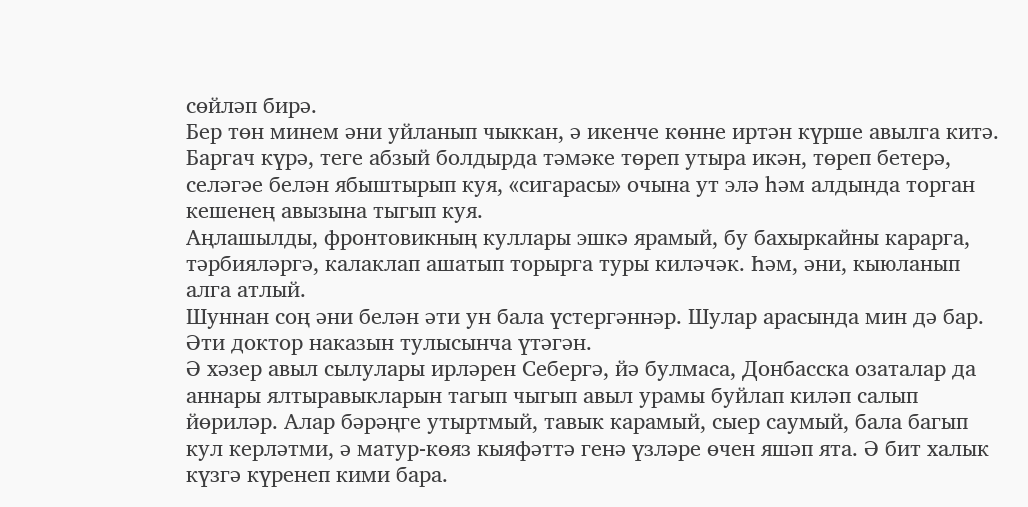сөйләп бирә.
Бер төн минем әни уйланып чыккан, ә икенче көнне иртән күрше авылга китә. Баргач күрә, теге абзый болдырда тәмәке төреп утыра икән, төреп бетерә, селәгәе белән ябыштырып куя, «сигарасы» очына ут элә һәм алдында торган кешенең авызына тыгып куя.
Аңлашылды, фронтовикның куллары эшкә ярамый, бу бахыркайны карарга, тәрбияләргә, калаклап ашатып торырга туры киләчәк. Һәм, әни, кыюланып алга атлый.
Шуннан соң әни белән әти ун бала үстергәннәр. Шулар арасында мин дә бар. Әти доктор наказын тулысынча үтәгән.
Ә хәзер авыл сылулары ирләрен Себергә, йә булмаса, Донбасска озаталар да аннары ялтыравыкларын тагып чыгып авыл урамы буйлап киләп салып йөриләр. Алар бәрәңге утыртмый, тавык карамый, сыер саумый, бала багып кул керләтми, ә матур-көяз кыяфәттә генә үзләре өчен яшәп ята. Ә бит халык күзгә күренеп кими бара.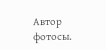Автор фотосы.